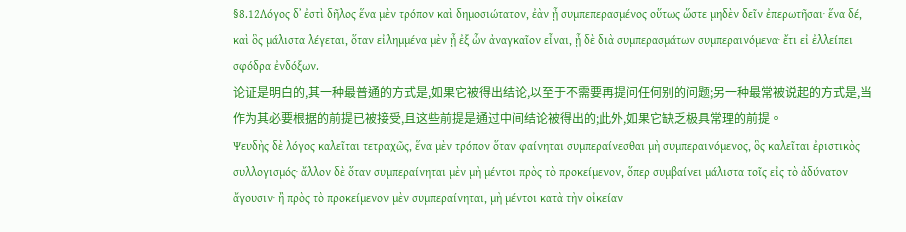§8.12Λόγος δ᾿ ἐστὶ δῆλος ἕνα μὲν τρόπον καὶ δημοσιώτατον, ἐὰν ᾖ συμπεπερασμένος οὕτως ὥστε μηδὲν δεῖν ἐπερωτῆσαι· ἕνα δέ, καὶ ὃς μάλιστα λέγεται, ὅταν εἰλημμένα μὲν ᾖ ἐξ ὧν ἀναγκαῖον εἶναι, ᾖ δὲ διὰ συμπερασμάτων συμπεραινόμενα· ἔτι εἰ ἐλλείπει σφόδρα ἐνδόξων.
论证是明白的,其一种最普通的方式是,如果它被得出结论,以至于不需要再提问任何别的问题;另一种最常被说起的方式是,当作为其必要根据的前提已被接受,且这些前提是通过中间结论被得出的;此外,如果它缺乏极具常理的前提。
Ψευδὴς δὲ λόγος καλεῖται τετραχῶς, ἕνα μὲν τρόπον ὅταν φαίνηται συμπεραίνεσθαι μὴ συμπεραινόμενος, ὃς καλεῖται ἐριστικὸς συλλογισμός· ἄλλον δὲ ὅταν συμπεραίνηται μὲν μὴ μέντοι πρὸς τὸ προκείμενον, ὅπερ συμβαίνει μάλιστα τοῖς εἰς τὸ ἀδύνατον ἄγουσιν· ἢ πρὸς τὸ προκείμενον μὲν συμπεραίνηται, μὴ μέντοι κατὰ τὴν οἰκείαν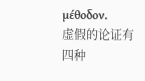μέθοδον.
虚假的论证有四种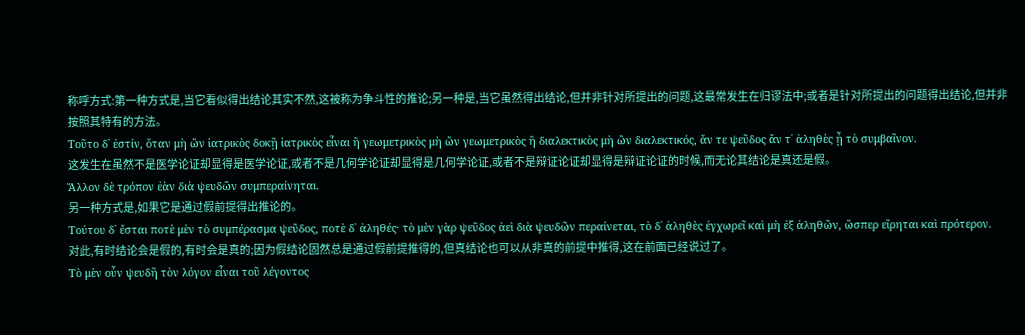称呼方式:第一种方式是,当它看似得出结论其实不然,这被称为争斗性的推论;另一种是,当它虽然得出结论,但并非针对所提出的问题,这最常发生在归谬法中;或者是针对所提出的问题得出结论,但并非按照其特有的方法。
Τοῦτο δ᾿ ἐστίν, ὅταν μὴ ὢν ἰατρικὸς δοκῇ ἰατρικὸς εἶναι ἢ γεωμετρικὸς μὴ ὢν γεωμετρικὸς ἢ διαλεκτικὸς μὴ ὢν διαλεκτικός, ἄν τε ψεῦδος ἄν τ᾿ ἀληθὲς ᾖ τὸ συμβαῖνον.
这发生在虽然不是医学论证却显得是医学论证,或者不是几何学论证却显得是几何学论证,或者不是辩证论证却显得是辩证论证的时候,而无论其结论是真还是假。
Ἄλλον δὲ τρόπον ἐὰν διὰ ψευδῶν συμπεραίνηται.
另一种方式是,如果它是通过假前提得出推论的。
Τούτου δ᾿ ἔσται ποτὲ μὲν τὸ συμπέρασμα ψεῦδος, ποτὲ δ᾿ ἀληθές· τὸ μὲν γὰρ ψεῦδος ἀεὶ διὰ ψευδῶν περαίνεται, τὸ δ᾿ ἀληθὲς ἐγχωρεῖ καὶ μὴ ἐξ ἀληθῶν, ὥσπερ εἴρηται καὶ πρότερον.
对此,有时结论会是假的,有时会是真的;因为假结论固然总是通过假前提推得的,但真结论也可以从非真的前提中推得,这在前面已经说过了。
Τὸ μὲν οὖν ψευδῆ τὸν λόγον εἶναι τοῦ λέγοντος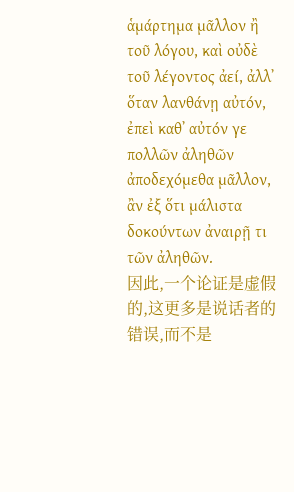ἁμάρτημα μᾶλλον ἢ τοῦ λόγου, καὶ οὐδὲ τοῦ λέγοντος ἀεί, ἀλλ᾿ ὅταν λανθάνῃ αὐτόν, ἐπεὶ καθ᾿ αὐτόν γε πολλῶν ἀληθῶν ἀποδεχόμεθα μᾶλλον, ἂν ἐξ ὅτι μάλιστα δοκούντων ἀναιρῇ τι τῶν ἀληθῶν.
因此,一个论证是虚假的,这更多是说话者的错误,而不是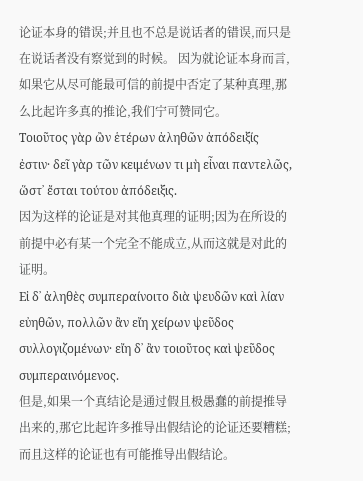论证本身的错误;并且也不总是说话者的错误,而只是在说话者没有察觉到的时候。 因为就论证本身而言,如果它从尽可能最可信的前提中否定了某种真理,那么比起许多真的推论,我们宁可赞同它。
Τοιοῦτος γὰρ ὢν ἑτέρων ἀληθῶν ἀπόδειξίς ἐστιν· δεῖ γὰρ τῶν κειμένων τι μὴ εἶναι παντελῶς, ὥστ᾿ ἔσται τούτου ἀπόδειξις.
因为这样的论证是对其他真理的证明;因为在所设的前提中必有某一个完全不能成立,从而这就是对此的证明。
Εἰ δ᾿ ἀληθὲς συμπεραίνοιτο διὰ ψευδῶν καὶ λίαν εὐηθῶν, πολλῶν ἂν εἴη χείρων ψεῦδος συλλογιζομένων· εἴη δ᾿ ἂν τοιοῦτος καὶ ψεῦδος συμπεραινόμενος.
但是,如果一个真结论是通过假且极愚蠢的前提推导出来的,那它比起许多推导出假结论的论证还要糟糕;而且这样的论证也有可能推导出假结论。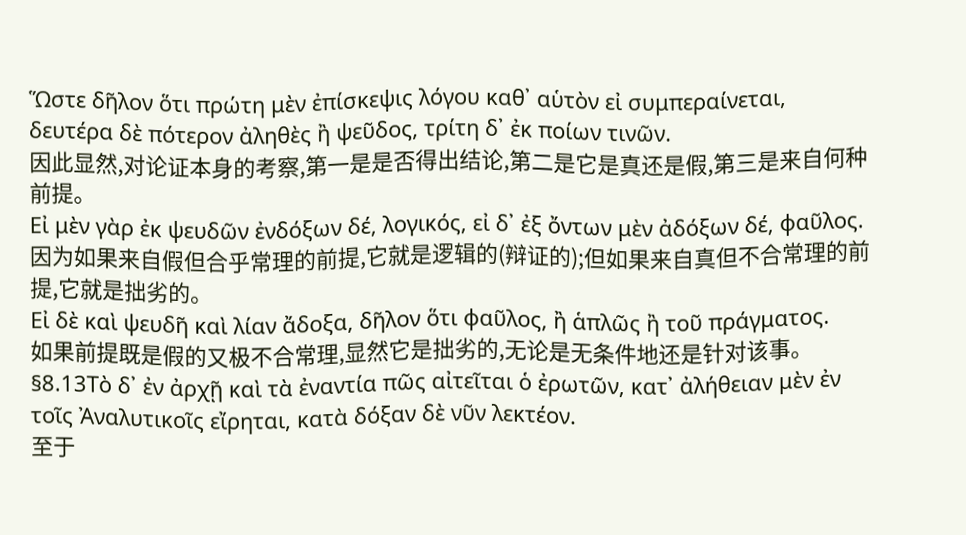Ὥστε δῆλον ὅτι πρώτη μὲν ἐπίσκεψις λόγου καθ᾿ αὑτὸν εἰ συμπεραίνεται, δευτέρα δὲ πότερον ἀληθὲς ἢ ψεῦδος, τρίτη δ᾿ ἐκ ποίων τινῶν.
因此显然,对论证本身的考察,第一是是否得出结论,第二是它是真还是假,第三是来自何种前提。
Εἰ μὲν γὰρ ἐκ ψευδῶν ἐνδόξων δέ, λογικός, εἰ δ᾿ ἐξ ὄντων μὲν ἀδόξων δέ, φαῦλος.
因为如果来自假但合乎常理的前提,它就是逻辑的(辩证的);但如果来自真但不合常理的前提,它就是拙劣的。
Εἰ δὲ καὶ ψευδῆ καὶ λίαν ἄδοξα, δῆλον ὅτι φαῦλος, ἢ ἁπλῶς ἢ τοῦ πράγματος.
如果前提既是假的又极不合常理,显然它是拙劣的,无论是无条件地还是针对该事。
§8.13Τὸ δ᾿ ἐν ἀρχῇ καὶ τὰ ἐναντία πῶς αἰτεῖται ὁ ἐρωτῶν, κατ᾿ ἀλήθειαν μὲν ἐν τοῖς Ἀναλυτικοῖς εἴρηται, κατὰ δόξαν δὲ νῦν λεκτέον.
至于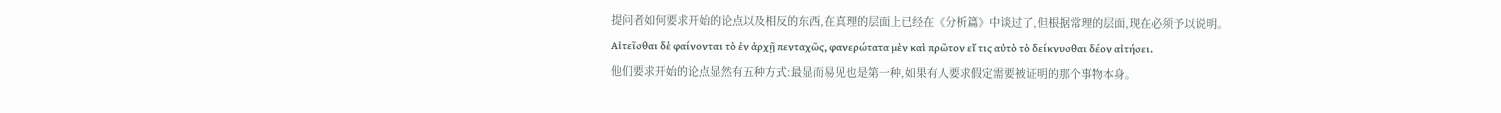提问者如何要求开始的论点以及相反的东西,在真理的层面上已经在《分析篇》中谈过了,但根据常理的层面,现在必须予以说明。
Αἰτεῖσθαι δὲ φαίνονται τὸ ἐν ἀρχῇ πενταχῶς, φανερώτατα μὲν καὶ πρῶτον εἴ τις αὐτὸ τὸ δείκνυσθαι δέον αἰτήσει.
他们要求开始的论点显然有五种方式:最显而易见也是第一种,如果有人要求假定需要被证明的那个事物本身。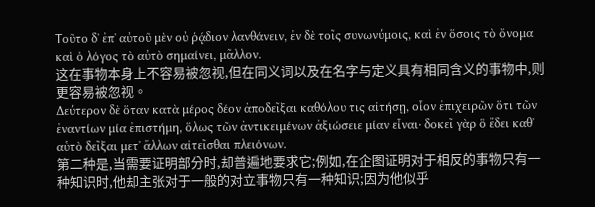Τοῦτο δ᾿ ἐπ᾿ αὐτοῦ μὲν οὐ ῥᾴδιον λανθάνειν, ἐν δὲ τοῖς συνωνύμοις, καὶ ἐν ὅσοις τὸ ὄνομα καὶ ὁ λόγος τὸ αὐτὸ σημαίνει, μᾶλλον.
这在事物本身上不容易被忽视,但在同义词以及在名字与定义具有相同含义的事物中,则更容易被忽视。
Δεύτερον δὲ ὅταν κατὰ μέρος δέον ἀποδεῖξαι καθόλου τις αἰτήσῃ, οἷον ἐπιχειρῶν ὅτι τῶν ἐναντίων μία ἐπιστήμη, ὅλως τῶν ἀντικειμένων ἀξιώσειε μίαν εἶναι· δοκεῖ γὰρ ὃ ἔδει καθ᾿ αὑτὸ δεῖξαι μετ᾿ ἄλλων αἰτεῖσθαι πλειόνων.
第二种是,当需要证明部分时,却普遍地要求它;例如,在企图证明对于相反的事物只有一种知识时,他却主张对于一般的对立事物只有一种知识;因为他似乎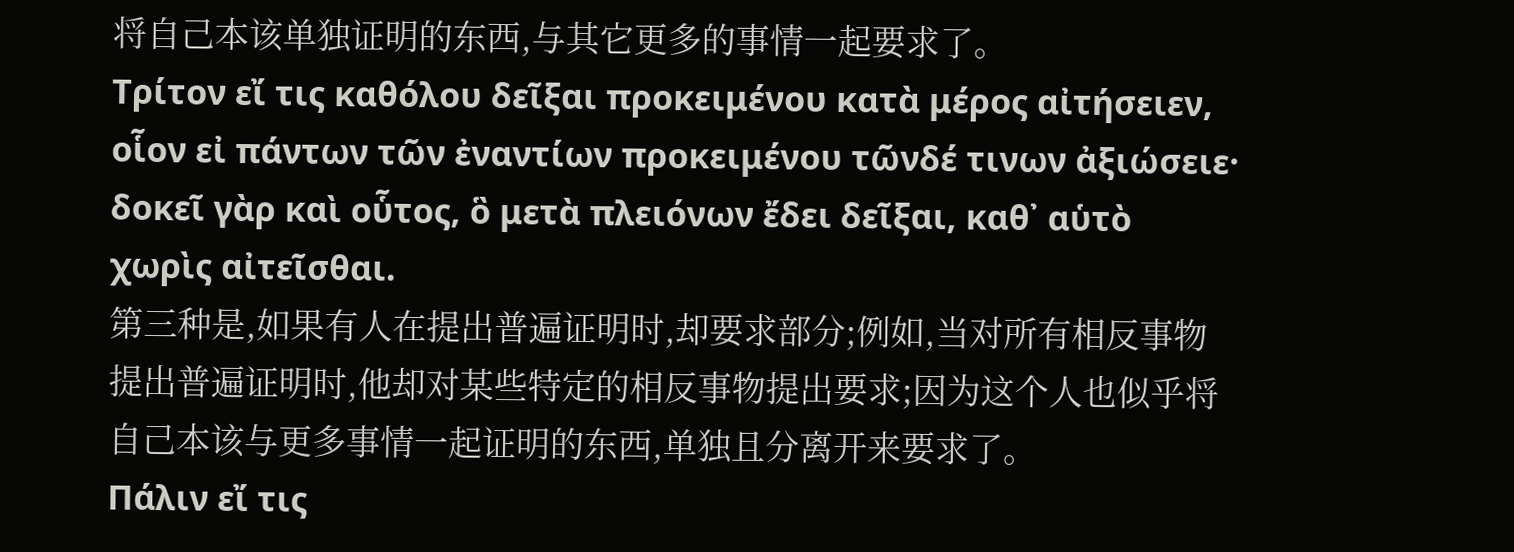将自己本该单独证明的东西,与其它更多的事情一起要求了。
Τρίτον εἴ τις καθόλου δεῖξαι προκειμένου κατὰ μέρος αἰτήσειεν, οἷον εἰ πάντων τῶν ἐναντίων προκειμένου τῶνδέ τινων ἀξιώσειε· δοκεῖ γὰρ καὶ οὗτος, ὃ μετὰ πλειόνων ἔδει δεῖξαι, καθ᾿ αὑτὸ χωρὶς αἰτεῖσθαι.
第三种是,如果有人在提出普遍证明时,却要求部分;例如,当对所有相反事物提出普遍证明时,他却对某些特定的相反事物提出要求;因为这个人也似乎将自己本该与更多事情一起证明的东西,单独且分离开来要求了。
Πάλιν εἴ τις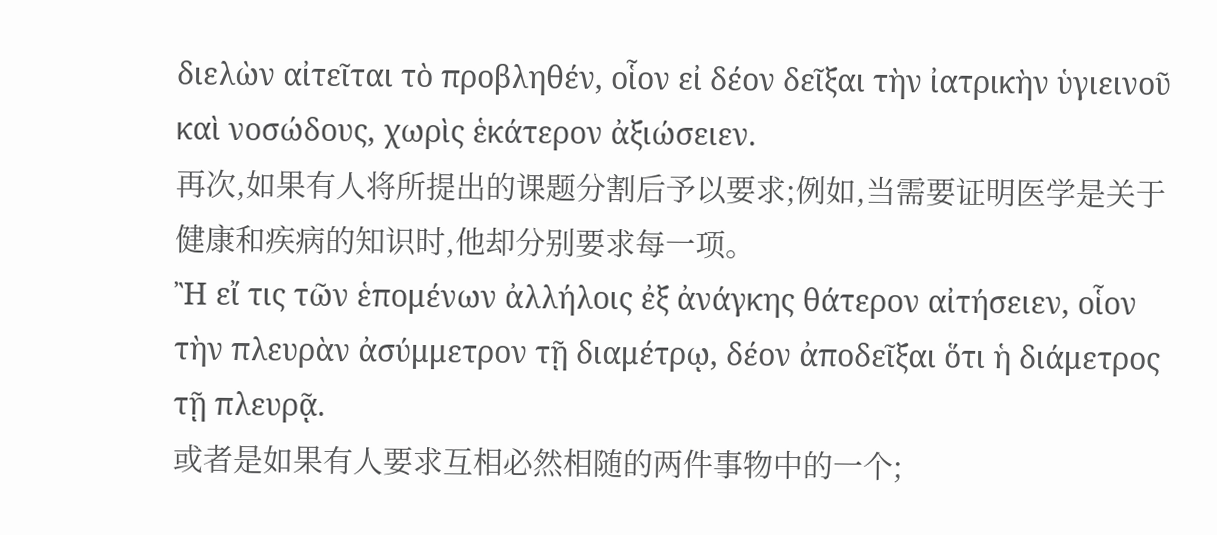διελὼν αἰτεῖται τὸ προβληθέν, οἷον εἰ δέον δεῖξαι τὴν ἰατρικὴν ὑγιεινοῦ καὶ νοσώδους, χωρὶς ἑκάτερον ἀξιώσειεν.
再次,如果有人将所提出的课题分割后予以要求;例如,当需要证明医学是关于健康和疾病的知识时,他却分别要求每一项。
Ἢ εἴ τις τῶν ἑπομένων ἀλλήλοις ἐξ ἀνάγκης θάτερον αἰτήσειεν, οἷον τὴν πλευρὰν ἀσύμμετρον τῇ διαμέτρῳ, δέον ἀποδεῖξαι ὅτι ἡ διάμετρος τῇ πλευρᾷ.
或者是如果有人要求互相必然相随的两件事物中的一个;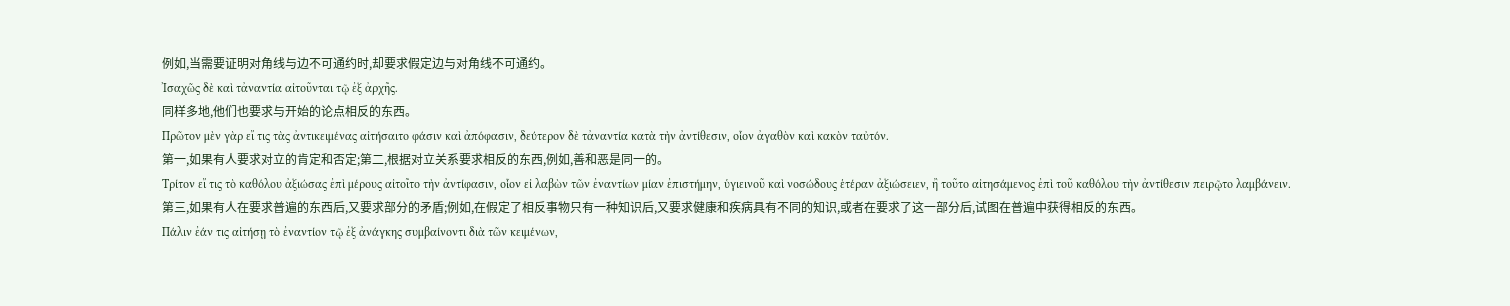例如,当需要证明对角线与边不可通约时,却要求假定边与对角线不可通约。
Ἰσαχῶς δὲ καὶ τἀναντία αἰτοῦνται τῷ ἐξ ἀρχῆς.
同样多地,他们也要求与开始的论点相反的东西。
Πρῶτον μὲν γὰρ εἴ τις τὰς ἀντικειμένας αἰτήσαιτο φάσιν καὶ ἀπόφασιν, δεύτερον δὲ τἀναντία κατὰ τὴν ἀντίθεσιν, οἷον ἀγαθὸν καὶ κακὸν ταὐτόν.
第一,如果有人要求对立的肯定和否定;第二,根据对立关系要求相反的东西,例如,善和恶是同一的。
Τρίτον εἴ τις τὸ καθόλου ἀξιώσας ἐπὶ μέρους αἰτοῖτο τὴν ἀντίφασιν, οἷον εἰ λαβὼν τῶν ἐναντίων μίαν ἐπιστήμην, ὑγιεινοῦ καὶ νοσώδους ἑτέραν ἀξιώσειεν, ἢ τοῦτο αἰτησάμενος ἐπὶ τοῦ καθόλου τὴν ἀντίθεσιν πειρῷτο λαμβάνειν.
第三,如果有人在要求普遍的东西后,又要求部分的矛盾;例如,在假定了相反事物只有一种知识后,又要求健康和疾病具有不同的知识,或者在要求了这一部分后,试图在普遍中获得相反的东西。
Πάλιν ἐάν τις αἰτήσῃ τὸ ἐναντίον τῷ ἐξ ἀνάγκης συμβαίνοντι διὰ τῶν κειμένων,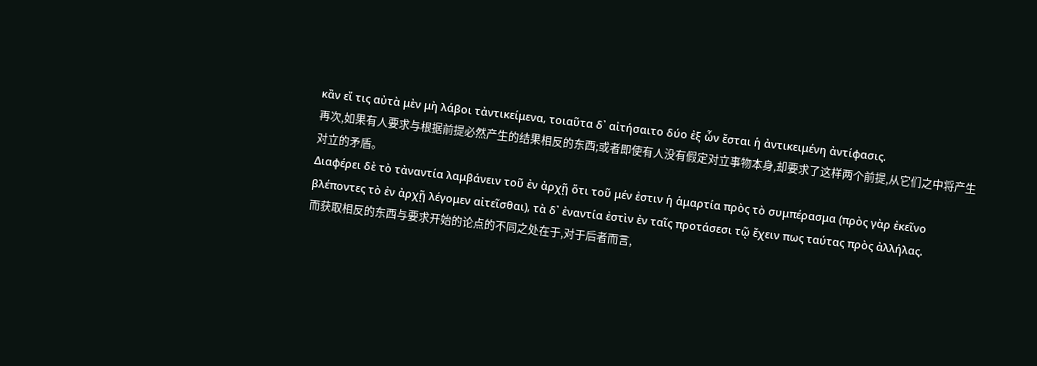κἂν εἴ τις αὐτὰ μὲν μὴ λάβοι τἀντικείμενα, τοιαῦτα δ᾿ αἰτήσαιτο δύο ἐξ ὧν ἔσται ἡ ἀντικειμένη ἀντίφασις.
再次,如果有人要求与根据前提必然产生的结果相反的东西;或者即使有人没有假定对立事物本身,却要求了这样两个前提,从它们之中将产生对立的矛盾。
Διαφέρει δὲ τὸ τἀναντία λαμβάνειν τοῦ ἐν ἀρχῇ ὅτι τοῦ μέν ἐστιν ἡ ἁμαρτία πρὸς τὸ συμπέρασμα (πρὸς γὰρ ἐκεῖνο βλέποντες τὸ ἐν ἀρχῇ λέγομεν αἰτεῖσθαι), τὰ δ᾿ ἐναντία ἐστὶν ἐν ταῖς προτάσεσι τῷ ἔχειν πως ταύτας πρὸς ἀλλήλας.
而获取相反的东西与要求开始的论点的不同之处在于,对于后者而言,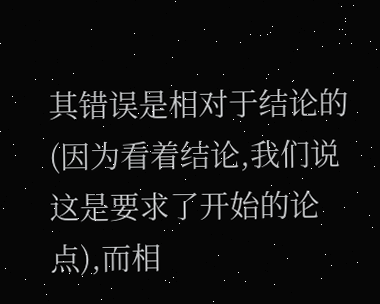其错误是相对于结论的(因为看着结论,我们说这是要求了开始的论点),而相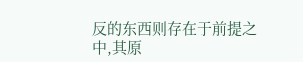反的东西则存在于前提之中,其原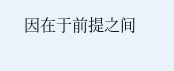因在于前提之间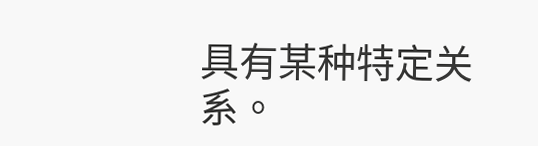具有某种特定关系。